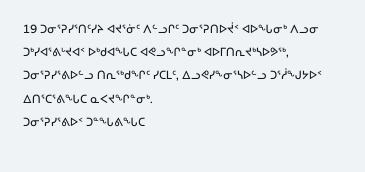19 ᑐᓂᕐᕈᓯᕐᑎᑦᓯᔨ ᐊᔪᕐᓃᑦ ᐱᓪᓗᒋᑦ ᑐᓂᕐᕈᑎᐅᔫᑉ ᐊᐅᖓᓂᒃ ᐱᓗᓂ ᑐᒃᓯᐊᕐᕕᒡᔪᐊᑉ ᐅᒃᑯᐊᖓᑕ ᐊᕙᓗᖏᓐᓂᒃ ᐊᐅᒥᑎᕆᔪᒃᓴᐅᕗᖅ, ᑐᓂᕐᕈᓯᕐᕕᐅᓪᓗ ᑎᕆᖅᑯᖏᑦ ᓯᑕᒪᑦ, ᐃᓗᕙᓯᖕᓂᕐᓴᐅᓪᓗ ᑐᕐᓲᖑᔭᐅᑉ ᐃᑎᕐᑕᕐᕕᖓᑕ ᓇᐸᔪᖏᓐᓂᒃ.
ᑐᓂᕐᕈᓯᕐᕕᐅᑉ ᑐᓐᖓᕕᖓᑕ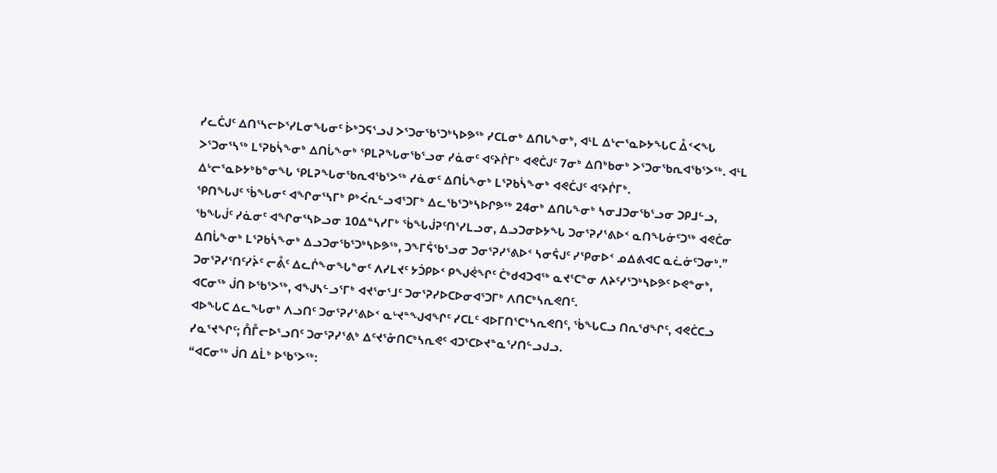ᓯᓚᑖᒍᑦ ᐃᑎᕐᓴᓕᐅᕐᓯᒪᓂᖓᓂᑦ ᐆᒃᑐᕋᕐᓗᒍ ᐳᕐᑐᓂᖃᕐᑐᒃᓴᐅᕗᖅ ᓯᑕᒪᓂᒃ ᐃᑎᒐᖕᓂᒃ, ᐊᒻᒪ ᐃᒡᓕᕐᓇᐅᔭᖓᑕ ᐂᑉᐸᖓ ᐳᕐᑐᓂᕐᓴᖅ ᒪᕐᕈᑲᓵᖕᓂᒃ ᐃᑎᒑᖕᓂᒃ ᕿᒪᕈᖓᓂᖃᕐᓗᓂ ᓯᓈᓂᑦ ᐊᑦᔨᒌᒥᒃ ᐊᕙᑖᒍᑦ 7ᓂᒃ ᐃᑎᒃᑲᓂᒃ ᐳᕐᑐᓂᖃᕆᐊᖃᕐᐳᖅ. ᐊᒻᒪ ᐃᒡᓕᕐᓇᐅᔭᒃᑲᓐᓂᖓ ᕿᒪᕈᖓᓂᖃᕆᐊᖃᕐᐳᖅ ᓯᓈᓂᑦ ᐃᑎᒑᖕᓂᒃ ᒪᕐᕈᑲᓵᖕᓂᒃ ᐊᕙᑖᒍᑦ ᐊᑦᔨᒌᒥᒃ.
ᕿᑎᖓᒍᑦ ᖄᖓᓂᑦ ᐊᖏᓂᕐᓴᒥᒃ ᑭᒃᐹᕆᓪᓗᐊᕐᑐᒥᒃ ᐃᓚᖃᕐᑐᒃᓴᐅᒋᕗᖅ 24ᓂᒃ ᐃᑎᒐᖕᓂᒃ ᓴᓂᒧᑐᓂᖃᕐᓗᓂ ᑐᑭᒧᓪᓗ, ᖃᖓᒎᑦ ᓯᓈᓂᑦ ᐊᖏᓂᕐᓴᐅᓗᓂ 10ᐃᓐᓴᓯᒥᒃ ᖄᖓᒎᕈᑦᑎᕐᓯᒪᓗᓂ, ᐃᓗᑐᓂᐅᔭᖓ ᑐᓂᕐᕈᓯᕐᕕᐅᑉ ᓇᑎᖓᓃᑦᑐᖅ ᐊᕙᑖᓂ ᐃᑎᒑᖕᓂᒃ ᒪᕐᕈᑲᓵᖕᓂᒃ ᐃᓗᑐᓂᖃᕐᑐᒃᓴᐅᕗᖅ, ᑐᖕᒥᕌᖃᕐᓗᓂ ᑐᓂᕐᕈᓯᕐᕕᐅᑉ ᓴᓂᕌᒍᑦ ᓯᕿᓂᐅᑉ ᓄᐃᕕᐊᑕ ᓇᓛᓃᑦᑐᓂᒃ.”
ᑐᓂᕐᕈᓯᕐᑎᑦᓯᔩᑦ ᓕᕔᑦ ᐃᓚᒌᖕᓂᖓᓐᓂᑦ ᐱᓯᒪᔪᑦ ᔭᑑᑭᐅᑉ ᑭᖑᕚᖏᑦ ᑖᒃᑯᐊᑐᐊᖅ ᓇᔪᕐᑕᓐᓂ ᐱᔨᑦᓯᕐᑐᒃᓴᐅᕗᑦ ᐅᕙᓐᓂᒃ, ᐊᑕᓂᖅ ᒎᑎ ᐅᖃᕐᐳᖅ, ᐊᖑᓴᓪᓗᕐᒥᒃ ᐊᔪᕐᓂᕐᒧᑦ ᑐᓂᕐᕈᓯᐅᑕᐅᓂᐊᕐᑐᒥᒃ ᐱᑎᑕᒃᓴᕆᕙᑎᑦ.
ᐊᐅᖓᑕ ᐃᓚᖓᓂᒃ ᐱᓗᑎᑦ ᑐᓂᕐᕈᓯᕐᕕᐅᑉ ᓇᒡᔪᓐᖑᐊᖏᑦ ᓯᑕᒪᑦ ᐊᐅᒥᑎᕐᑕᒃᓴᕆᕙᑎᑦ, ᖄᖓᑕᓗ ᑎᕆᖁᖏᑦ, ᐊᕙᑖᑕᓗ ᓯᓇᕐᔪᖏᑦ; ᑍᒤᓕᐅᕐᓗᑎᑦ ᑐᓂᕐᕈᓯᕐᕕᒃ ᐃᑦᔪᕐᓁᑎᑕᒃᓴᕆᕙᑦ ᐊᑐᕐᑕᐅᔪᓐᓇᕐᓯᑎᓪᓗᒍᓗ.
“ᐊᑕᓂᖅ ᒎᑎ ᐃᒫᒃ ᐅᖃᕐᐳᖅ: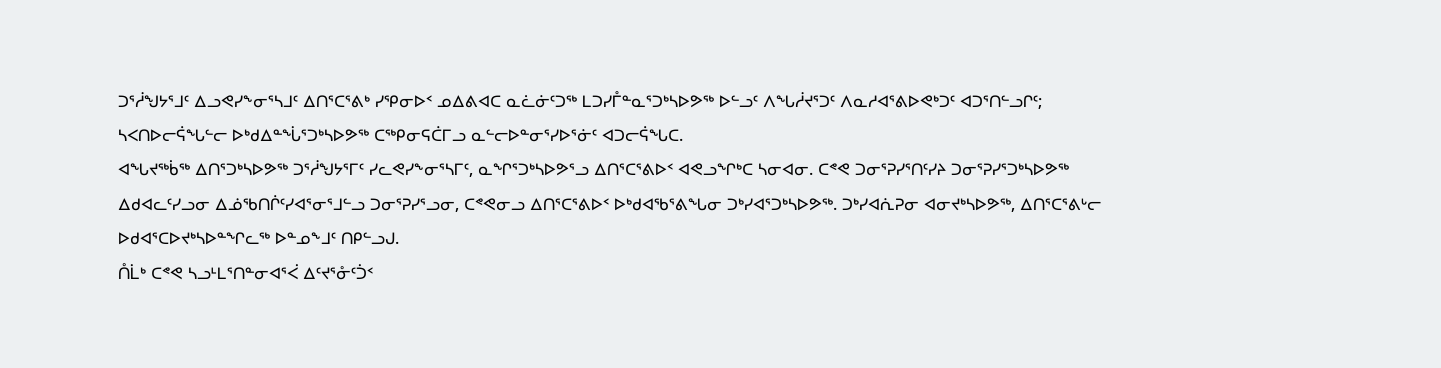ᑐᕐᓲᖑᔭᕐᒧᑦ ᐃᓗᕙᓯᖕᓂᕐᓴᒧᑦ ᐃᑎᕐᑕᕐᕕᒃ ᓯᕿᓂᐅᑉ ᓄᐃᕕᐊᑕ ᓇᓛᓃᑦᑐᖅ ᒪᑐᓯᒤᓐᓇᕐᑐᒃᓴᐅᕗᖅ ᐅᓪᓗᑦ ᐱᖓᓲᔪᕐᑐᑦ ᐱᓇᓱᐊᕐᕕᐅᕙᒃᑐᑦ ᐊᑐᕐᑎᓪᓗᒋᑦ; ᓴᐸᑎᐅᓕᕌᖓᓪᓕ ᐅᒃᑯᐃᓐᖔᕐᑐᒃᓴᐅᕗᖅ ᑕᖅᑭᓂᕋᑖᒥᓗ ᓇᓪᓕᐅᓐᓂᕐᓯᐅᕐᓃᑦ ᐊᑐᓕᕌᖓᑕ.
ᐊᖓᔪᖅᑳᖅ ᐃᑎᕐᑐᒃᓴᐅᕗᖅ ᑐᕐᓲᖑᔭᕐᒥᑦ ᓯᓚᕙᓯᖕᓂᕐᓴᒥᑦ, ᓇᖏᕐᑐᒃᓴᐅᕗᕐᓗ ᐃᑎᕐᑕᕐᕕᐅᑉ ᐊᕙᓗᖏᒃᑕ ᓴᓂᐊᓂ. ᑕᕝᕙ ᑐᓂᕐᕈᓯᕐᑎᑦᓯᔨ ᑐᓂᕐᕈᓯᕐᑐᒃᓴᐅᕗᖅ ᐃᑯᐊᓚᑦᓯᓗᓂ ᐃᓅᖃᑎᒌᑦᓯᐊᕐᓂᕐᒧᓪᓗ ᑐᓂᕐᕈᓯᕐᓗᓂ, ᑕᕝᕙᓂᓗ ᐃᑎᕐᑕᕐᕕᐅᑉ ᐅᒃᑯᐊᖃᕐᕕᖓᓂ ᑐᒃᓯᐊᕐᑐᒃᓴᐅᕗᖅ. ᑐᒃᓯᐊᕇᕈᓂ ᐊᓂᔪᒃᓴᐅᕗᖅ, ᐃᑎᕐᑕᕐᕕᒡᓕ ᐅᑯᐊᕐᑕᐅᔪᒃᓴᐅᓐᖏᓚᖅ ᐅᓐᓄᖕᒧᑦ ᑎᑭᓪᓗᒍ.
ᑍᒫᒃ ᑕᕝᕙ ᓴᓗᒻᒪᕐᑎᓐᓂᐊᕐᐹ ᐃᑦᔪᕐᓁᑦᑑᑉ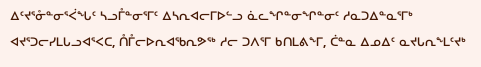ᐃᑦᔪᕐᓁᓐᓂᕐᐹᖓᑦ ᓴᓗᒤᓐᓂᕐᒥᑦ ᐃᓴᕆᐊᓕᒥᐅᓪᓗ ᓈᓚᖏᓐᓂᖏᓐᓂᑦ ᓱᓇᑐᐃᓐᓇᕐᒥᒃ ᐊᔪᕐᑐᓕᓯᒪᒐᓗᐊᕐᐸᑕ, ᑍᒤᓕᐅᕆᐊᖃᕆᕗᖅ ᓱᓕ ᑐᐱᕐᒥ ᑲᑎᒪᕕᖕᒥ, ᑖᓐᓇ ᐃᓄᐃᑦ ᓇᔪᒐᕆᖕᒪᑦᔪᒃ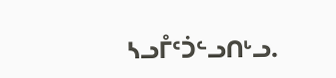ᓴᓗᒤᑦᑑᓪᓗᑎᒡᓗ.